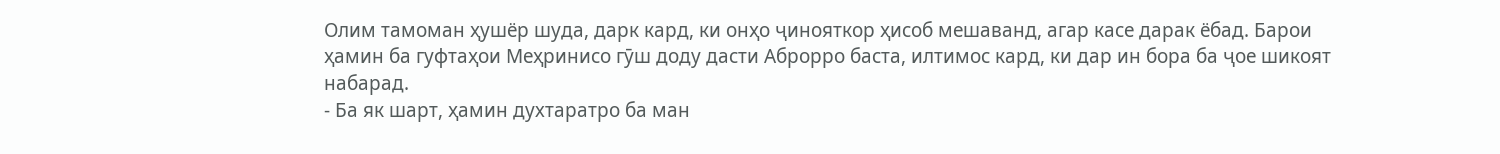Олим тамоман ҳушёр шуда, дарк кард, ки онҳо ҷинояткор ҳисоб мешаванд, агар касе дарак ёбад. Барои ҳамин ба гуфтаҳои Меҳринисо гӯш доду дасти Аброрро баста, илтимос кард, ки дар ин бора ба ҷое шикоят набарад.
- Ба як шарт, ҳамин духтаратро ба ман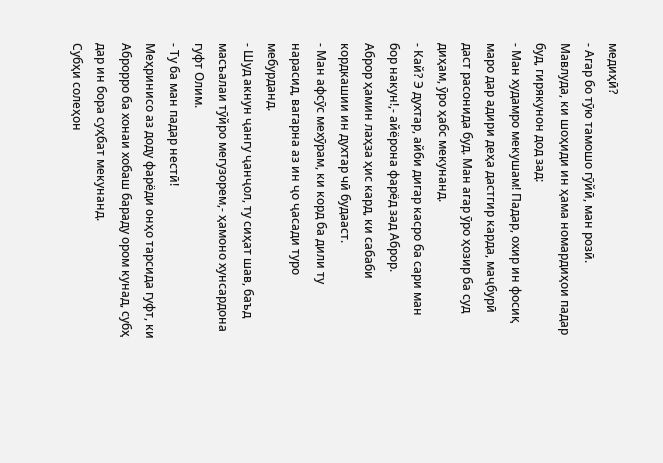медиҳӣ?
- Агар бо тӯю тамошо гӯйӣ, ман розӣ.
Мавлуда, ки шоҳиди ин ҳама номардиҳои падар буд, гирякунон дод зад:
- Ман худамро мекушам! Падар, охир ин фосиқ маро дар адири деҳа дастгир карда, маҷбурӣ даст расонида буд. Ман агар ӯро ҳозир ба суд диҳам, ӯро ҳабс мекунанд.
- Кай? Э духтар, айби дигар касро ба сари ман бор накун!,- айёрона фарёд зад Аброр.
Аброр ҳамин лаҳза ҳис кард, ки сабаби кордкашии ин духтар чӣ будааст.
- Ман афсӯс мехӯрам, ки корд ба дили ту нарасид, вагарна аз ин ҷо ҷасади туро мебурданд.
- Шуд акнун ҷангу ҷанҷол, ту сиҳат шав, баъд масъалаи тӯйро мегузорем,- ҳамоно хунсардона гуфт Олим.
- Ту ба ман падар нестӣ!
Меҳринисо аз доду фарёди онҳо тарсида гуфт, ки Аброрро ба хонаи хобаш бараду ором кунад, субҳ дар ин бора суҳбат мекунанд.
Субҳи солеҳон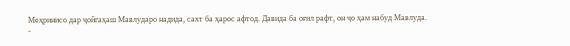Меҳринисо дар ҷойгаҳаш Мавлударо надида, сахт ба ҳарос афтод. Давида ба оғил рафт, он ҷо ҳам набуд Мавлуда.
-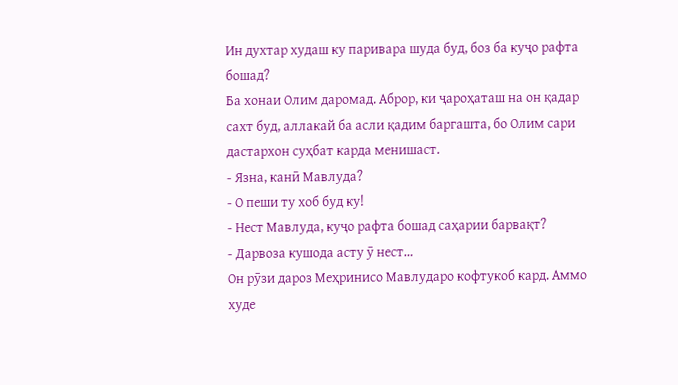Ин духтар худаш ку паривара шуда буд, боз ба куҷо рафта бошад?
Ба хонаи Олим даромад. Аброр, ки ҷароҳаташ на он қадар сахт буд, аллакай ба асли қадим баргашта, бо Олим сари дастархон суҳбат карда менишаст.
- Язна, канӣ Мавлуда?
- О пеши ту хоб буд ку!
- Нест Мавлуда, куҷо рафта бошад саҳарии барвақт?
- Дарвоза кушода асту ӯ нест…
Он рӯзи дароз Меҳринисо Мавлударо кофтукоб кард. Аммо худе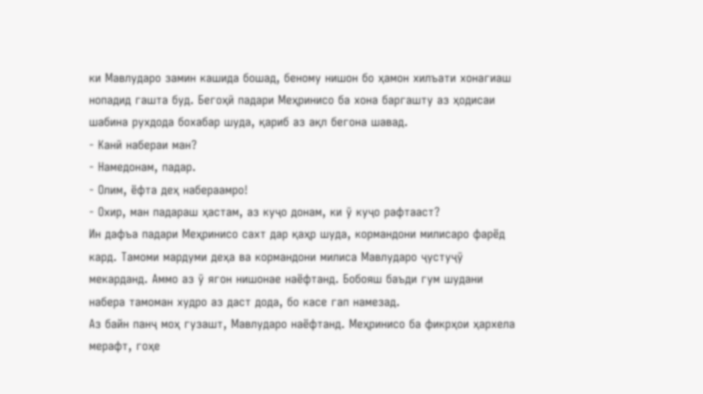ки Мавлударо замин кашида бошад, беному нишон бо ҳамон хилъати хонагиаш нопадид гашта буд. Бегоҳӣ падари Меҳринисо ба хона баргашту аз ҳодисаи шабина рухдода бохабар шуда, қариб аз ақл бегона шавад.
- Канӣ набераи ман?
- Намедонам, падар.
- Олим, ёфта деҳ набераамро!
- Охир, ман падараш ҳастам, аз куҷо донам, ки ӯ куҷо рафтааст?
Ин дафъа падари Меҳринисо сахт дар қаҳр шуда, кормандони милисаро фарёд кард. Тамоми мардуми деҳа ва кормандони милиса Мавлударо ҷустуҷӯ мекарданд. Аммо аз ӯ ягон нишонае наёфтанд. Бобояш баъди гум шудани набера тамоман худро аз даст дода, бо касе гап намезад.
Аз байн панҷ моҳ гузашт, Мавлударо наёфтанд. Меҳринисо ба фикрҳои ҳархела мерафт, гоҳе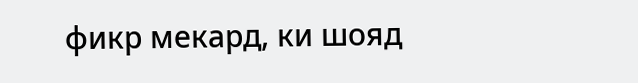фикр мекард, ки шояд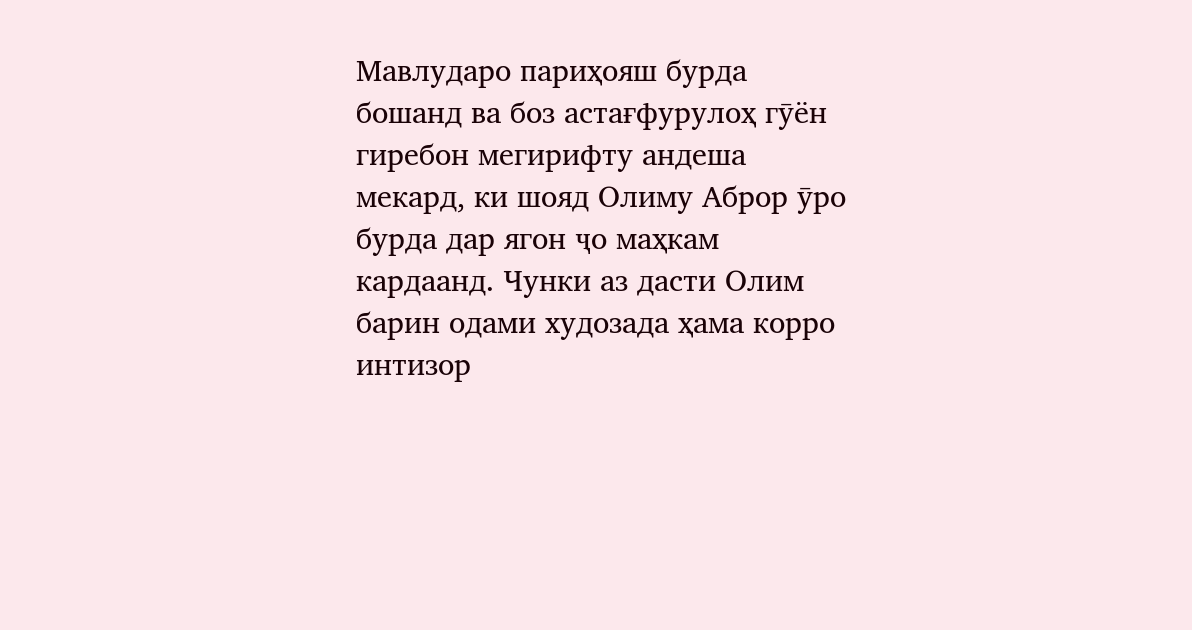Мавлударо париҳояш бурда бошанд ва боз астағфурулоҳ гӯён гиребон мегирифту андеша мекард, ки шояд Олиму Аброр ӯро бурда дар ягон ҷо маҳкам кардаанд. Чунки аз дасти Олим барин одами худозада ҳама корро интизор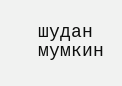шудан мумкин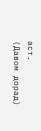аст.
(Давом дорад)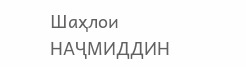Шаҳлои НАҶМИДДИН